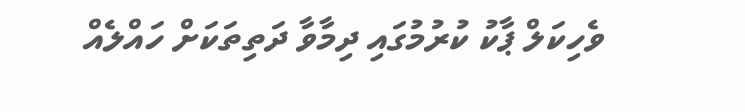ވެހިކަލް ޕާކު ކުރުމުގައި ދިމާވާ ދަތިތަކަށް ހައްލެއް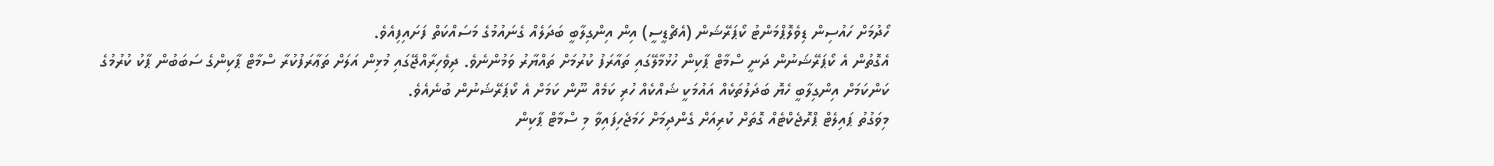ހޯދުމަށް ހައުސިން ޑިވެލޮޕްމަންޓު ކޯޕަރޭޝަން (އެޗްޑީސީ) އިން އިންގިލާބީ ބަދަލެއް ގެނައުމުގެ މަސައްކަތް ފަށައިފިއެވެ.
އެގޮތުން އެ ކޯޕަރޭޝަނުން ދަނީ ސްމާޓް ޕާކިން ހުޅުމާލޭގައި ތައާރަފު ކުރުމަށް ތައްޔާރު ވަމުންނެވެ. ދިވެހިރާއްޖޭގައި މުޅިން އަލަށް ތަޢާރަފުކުރާ ސްމާޓް ޕާކިންގެ ސަބަބުން ޕާކު ކުރުމުގެ ކަންކަމަށް އިންގިލާބީ ހެޔޮ ބަދަލުތަކެއް އައުމަކީ ޝައްކެއް ހުރި ކަމެއް ނޫން ކަމަށް އެ ކޯޕަރޭޝަނުން ބުނެއެވެ.
މިވަގުތު ޕައިލެޓް ޕްރޮޖެކްޓެއް ގޮތަށް ކުރިއަށް ގެންދިމަށް ހަމަޖެހިފައިވާ މި ސްމާޓް ޕާކިން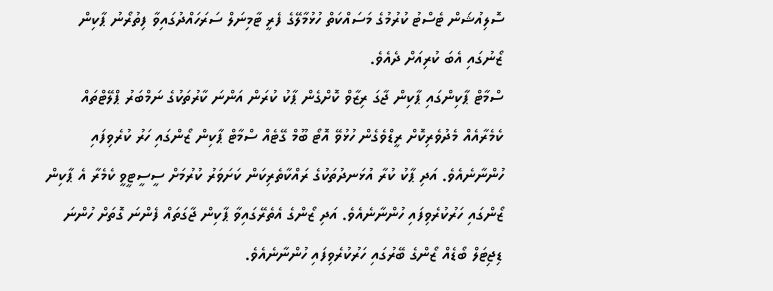ސޮލިއުޝަން ޓެސްޓު ކުރުމުގެ މަސައްކަތް ހުޅުމާލޭގެ ފެރީ ޓާމިނަލް ސަރަހައްދުގައިވާ ފިތުރޯނު ޕާކިން ޒޯނުގައި އެބަ ކުރިއަށް ދެއެވެ.
ސްމާޓް ޕާކިންގައި ޕާކިން ޖާގަ ރިޒާވް ކޮށްގެން ޕާކު ކުރަން އަންނަ ކާރުތަކުގެ ނަމްބަރު ޕްލޭޓްތައް ކެމެރާއެއް މެދުވެރިކޮށް ރީޑްވެގެން ހުޅުވޭ އޮޓޯ ބޫމް ގޭޓެއް ސްމާޓް ޕާކިން ޒޯންގައި ހަރު ކުރެވިފައި ހުންނާނެއެވެ. އަދި ޕާކު ކުރާ އުޅަނދުތަކުގެ ރައްކާތެރިކަން ކަށަވަރު ކުރުމަށް ސީސީޓީވީ ކެމެރާ އެ ޕާކިން ޒޯންގައި ހަރުކުރެވިފައި ހުންނާނެއެވެ. އަދި ޒޯންގެ އެތެރޭގައިވާ ޕާކިން ޖާގަތައް ފެންނަ ގޮތަށް ހުންނަ ޑިޖިޓަލް ބޯޑެއް ޒޯންގެ ބޭރުގައި ހަރުކުރެވިފައި ހުންނާނެއެވެ.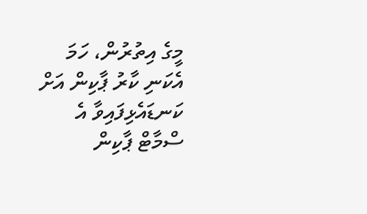މީގެ އިތުރުން، ހަމަ އެކަނި ކާރު ޕާކިން އަށް ކަނޑައެޅިފައިވާ އެ ސްމާޓް ޕާކިން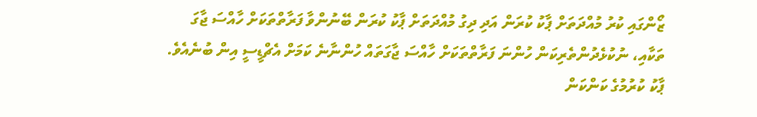ޒޯންގައި ކުރު މުއްދަތަށް ޕާކު ކުރަން އަދި ދިގު މުއްދަތަށް ޕާކު ކުރަން ބޭނުންވާ ފަރާތްތަކަށް ހާއްސަ ޖާގަ ތަކާއި، ނުކުޅެދުންތެރިކަން ހުންނަ ފަރާތްތަކަށް ހާއްސަ ޖާގަތައް ހުންނާނެ ކަމަށް އެޗްޑީސީ އިން ބުނެއެވެ.
ޕާކު ކުރުމުގެ ކަންކަން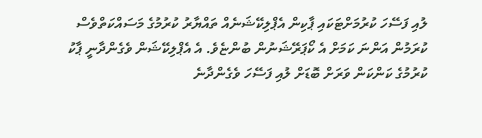ލުއި ފަސޭހަ ކުރުމަށްޓަކައި ޕާކިން އެޕްލިކޭޝަނެއް ތައްޔާރު ކުރުމުގެ މަސައްކަތްވެސް ކުރަމުން އަންނަ ކަމަށް އެ ކޯޕަރޭޝަނުން ބުންޏެވެ. އެ އެޕްލިކޭޝަން ވެގެންދާނީ ޕާކު ކުރުމުގެ ކަންކަން ވަރަށް ބޮޑަށް ލުއި ފަސޭހަ ވެގެންދާނެ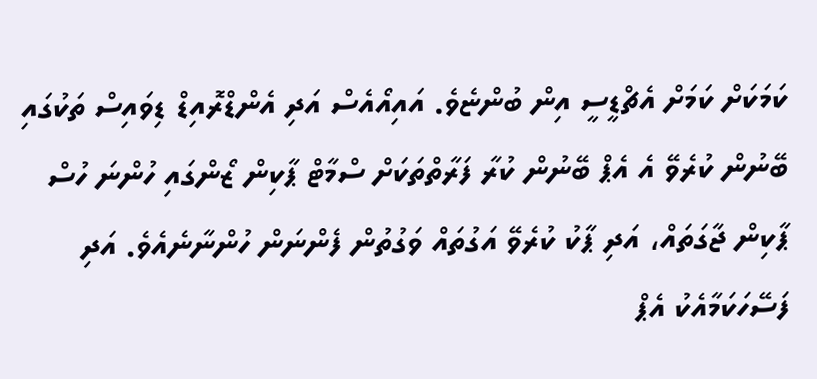ކަމަކަށް ކަމަށް އެޗްޑީސީ އިން ބުންޏެވެ. އައިއޯއެސް އަދި އެންޑްރޮއިޑް ޑިވައިސް ތަކުގައި ބޭނުން ކުރެވޭ އެ އެޕް ބޭނުން ކުރާ ފަރާތްތަކަށް ސްމާޓް ޕާކިން ޒޯންގައި ހުންނަ ހުސް ޕާކިން ޖާގަތައް، އަދި ޕާކު ކުރެވޭ އަގުތައް ވަގުތުން ފެންނަން ހުންނާނެއެވެ. އަދި ފަސޭހަކަމާއެކު އެޕް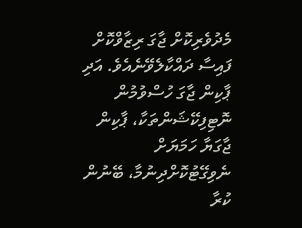މެދުވެރިކޮށް ޖާގަ ރިޒާވްކޮށް ފައިސާ ދައްކާލެވޭނެއެވެ. އަދި ޕާކިން ޖާގަ ހުސްވުމުން ނޮޓިފިކޭޝަންތަކާ، ޕާކިން ޖާގަޔާ ހަމަޔަށް ނެވިގޭޓުކޮށްދިނުމާ، ބޭނުން ކުރާ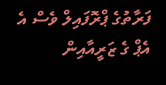ފަރާތުގެ ޕްރޮފައިލް ވެސް އެ އެޕް ގެ ޒަރީއާއިން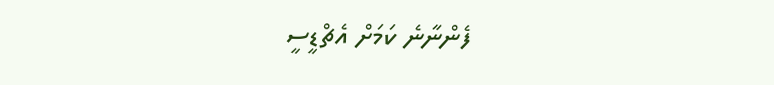ފެންނާނެ ކަމަށް އެޗްޑީސީ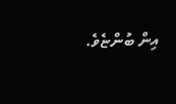އިން ބުންޏެވެ.